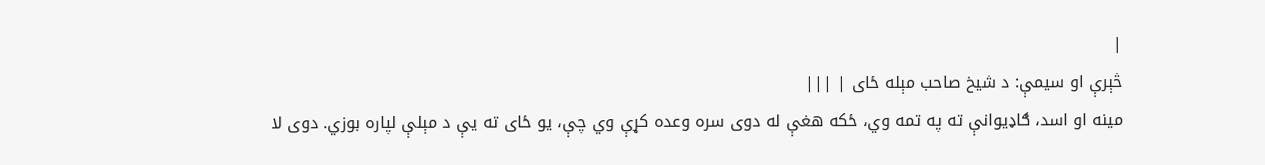|
څېرې او سيمې: د شيخ صاحب مېله ځای | |||
مينه او اسد، ګاډيوانې ته په تمه وي، ځکه هغې له دوی سره وعده کړې وي چې، يو ځای ته يې د مېلې لپاره بوزي. دوی لا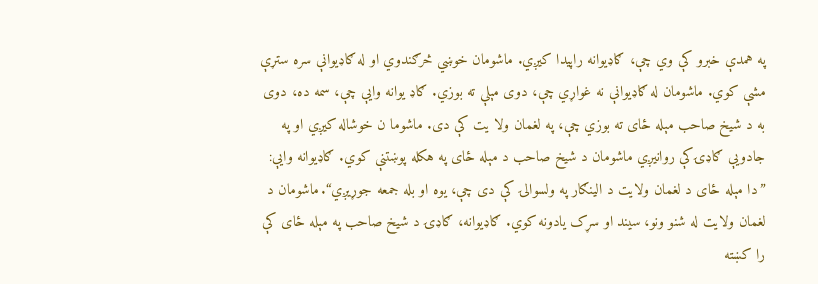په همدې خبرو کې وي چې، ګاډيوانه راپيدا کيږي. ماشومان خوښي څرګندوي او له ګاډيوانې سره ستړې مشې کوي. ماشومان له ګاډيوانې نه غواړي چې، دوی مېلې ته بوزي. ګاډ يوانه وايې چې، سمه ده، دوی به د شيخ صاحب مېله ځای ته بوزي چې، په لغمان ولا يت کې دی. ماشوما ن خوشاله کيږي او په جادويې ګاډۍکې روانيږي ماشومان د شيخ صاحب د مېله ځای په هکله پوښتنې کوي. ګاډيوانه وايې: ”دا مېله ځای د لغمان ولايت د الينګار په ولسوالۍ کې دی چې، يوه او بله جمعه جوړيږي“. ماشومان د لغمان ولايت له شنو ونو، سيند او سړک يادونه کوي. ګاډيوانه، ګاډۍ د شيخ صاحب په مېله ځای کې را کښته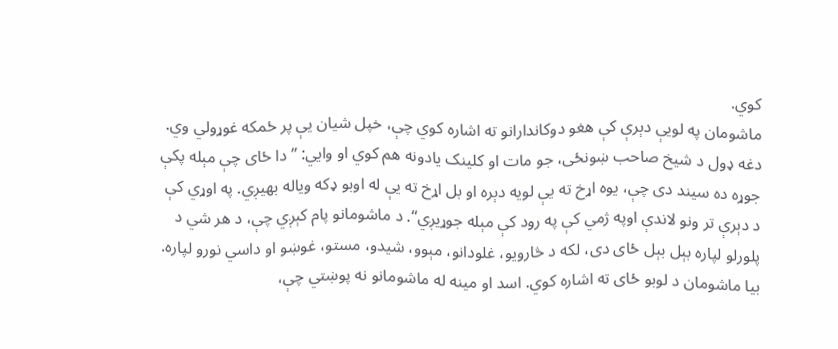کوي.
ماشومان په لويې دېرې کې هغو دوکاندارانو ته اشاره کوي چې، خپل شيان يې پر ځمکه غوړولي وي. دغه ډول د شيخ صاحب ښونځی، جو مات او کلينک يادونه هم کوي او وايي: ”دا ځای چې مېله پکې جوړه ده سيند دی چې، يوه اړخ ته يې لويه دېره او بل اړخ ته يې له اوبو ډکه وياله بهيږي. په اوړي کې د دېرې تر ونو لاندې اوپه ژمي کې په رود کې مېله جوړيږي“. د ماشومانو پام کېږي چې، د هر شي د پلورلو لپاره بېل بېل ځای دی، لکه د څارويو، غلودانو، مېوو، شيدو، مستو، غوښو او داسي نورو لپاره. بيا ماشومان د لوبو ځای ته اشاره کوي. اسد او مينه له ماشومانو نه پوښتي چې،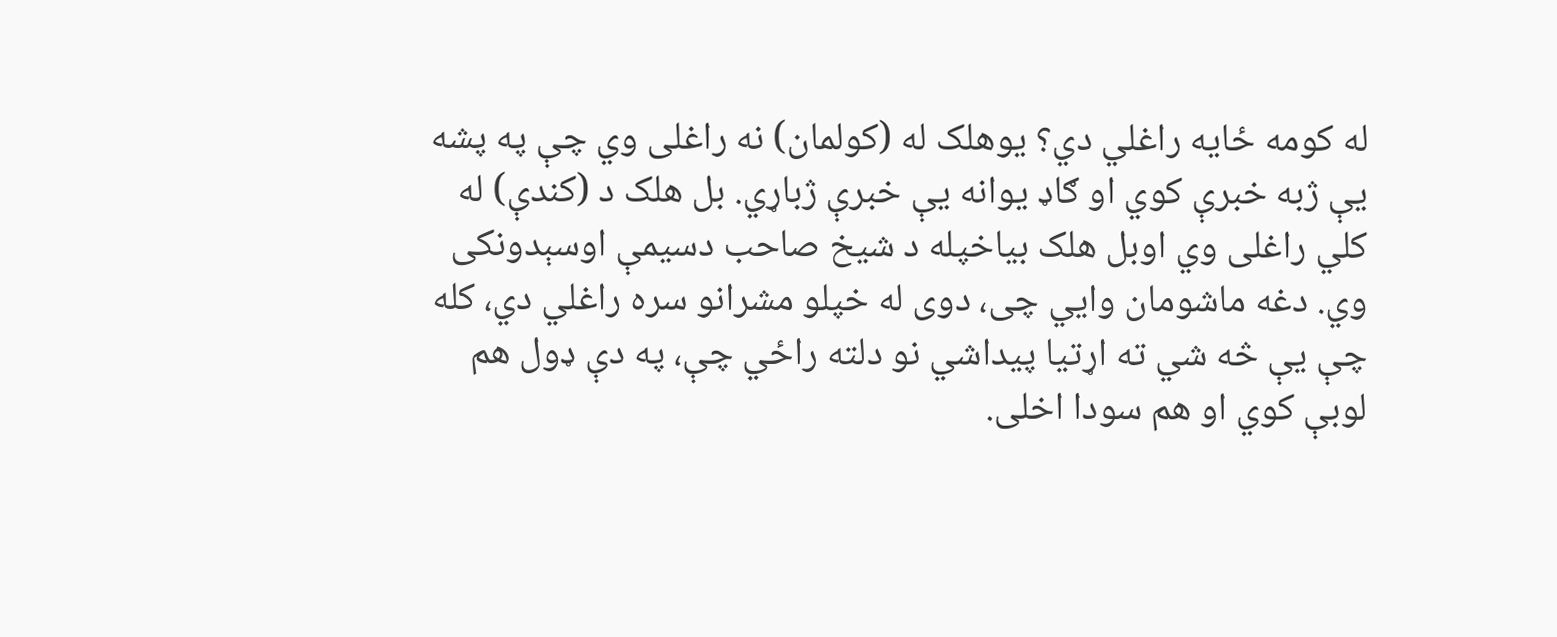له کومه ځايه راغلي دي؟ يوهلک له (کولمان) نه راغلی وي چې په پشه يې ژبه خبرې کوي او ګاډ يوانه يې خبرې ژباړي. بل هلک د (کندې) له کلي راغلی وي اوبل هلک بياخپله د شيخ صاحب دسيمې اوسېدونکی وي. دغه ماشومان وايي چی، دوی له خپلو مشرانو سره راغلي دي، کله چې يې څه شي ته اړتيا پيداشي نو دلته راځي چې، په دې ډول هم لوبې کوي او هم سودا اخلی.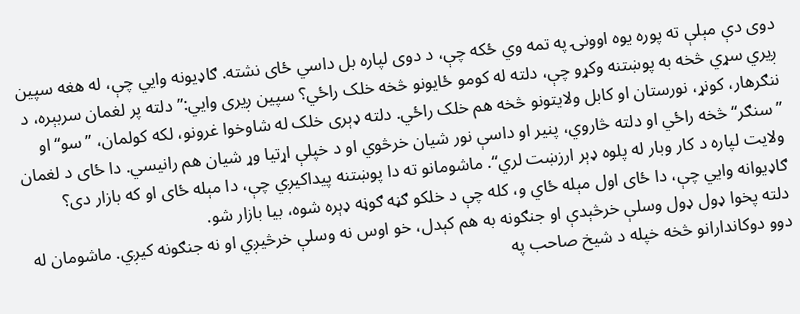دوی دې مېلې ته پوره يوه اوونۍ په تمه وي ځکه چې، د دوی لپاره بل داسي ځای نشته. ګاډيونه وايي چې، له هغه سپين ږيري سړي څخه به پوښتنه وکړو چې، دلته له کومو ځايونو څخه خلک راځي؟ سپين ږيری وايي:”دلته پر لغمان سربېره، د ننګرهار، کونړ، نورستان او کابل ولايتونو څخه هم خلک راځي. دلته ډېری خلک له شاوخوا غرونو، لکه کولمان، ”سو“ او ”سنګر“ څخه راځي او دلته څاروي، پنير او داسې نور شيان خرڅوي او د خپلې اړتيا وړ شيان هم رانيسي. دا ځای د لغمان ولايت لپاره د کار وبار له پلوه ډېر ارزښت لري“. ماشومانو ته دا پوښتنه پيداکيږي چې، دا مېله ځای او که بازار دی؟ ګاډيوانه وايي چې، دا ځای اول مېله ځاي و، کله چې د خلکو ګڼه ګوڼه ډېره شوه، بيا بازار شو.
دلته پخوا ډول ډول وسلې خرڅېدې او جنګونه به هم کېدل، خو اوس نه وسلې خرڅيږي او نه جنګونه کيږي. ماشومان له دوو دوکاندارانو څخه خپله د شيخ صاحب په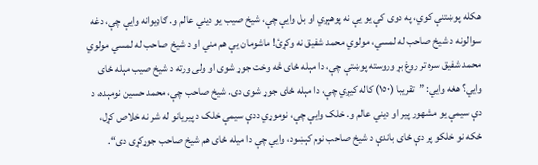هکله پوښتنې کوي، په دوی کې يو يې نه پوهېږي او بل وايې چې، شيخ صيب يو ديني عالم و. ګاډيوانه وايې چې، دغه سوالونه د شيخ صاحب له لمسي، مولوي محمد شفيق نه وکړئ! ماشومان يې هم مني او د شيخ صاحب له لمسي مولوي محمد شفيق سره تر روغ بړ وروسته پوښتې چې، دا مېله ځای څه وخت جوړ شوی او ولی ورته د شيخ صيب مېله ځای وايي؟ هغه وايي: ”تقريبا (١٥٠) کاله کيږي چې، دا مېله ځای جوړ شوی دی. شيخ صاحب چې، محمد حسين نومېده، د دې سيمې يو مشهور پير او ديني عالم و. خلک وايې چې، نوموړي ددې سيمې خلک د پيريانو له شر نه خلاص کړل، ځکه نو خلکو پر دې ځای باندې د شيخ صاحب نوم کېښود، وايي چې دا ميله ځای هم شيخ صاحب جوړکړی دی“.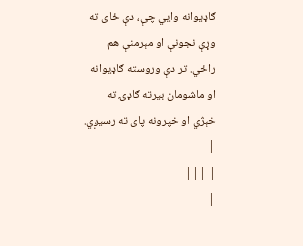ګاډيوانه وايي چې، دې ځای ته وړې نجونې او مېرمنې هم راځي. تر دې وروسته ګاډيوانه او ماشومان بيرته ګاډۍ ته خېژي او خپرونه پای ته رسيږي. |
| |||
|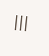|||